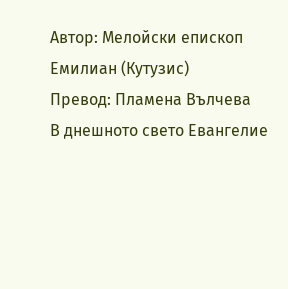Автор: Мелойски епископ Емилиан (Кутузис)
Превод: Пламена Вълчева
В днешното свето Евангелие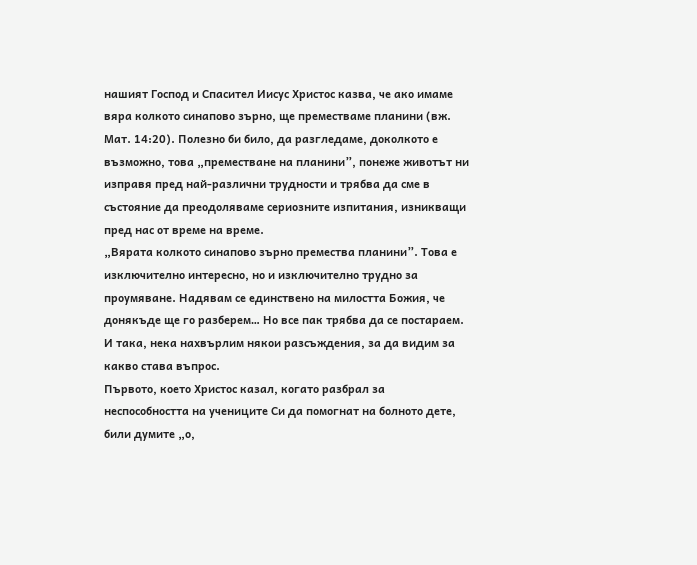нашият Господ и Спасител Иисус Христос казва, че ако имаме вяра колкото синапово зърно, ще преместваме планини (вж. Мат. 14:20). Полезно би било, да разгледаме, доколкото е възможно, това „преместване на планини”, понеже животът ни изправя пред най-различни трудности и трябва да сме в състояние да преодоляваме сериозните изпитания, изникващи пред нас от време на време.
„Вярата колкото синапово зърно премества планини”. Това е изключително интересно, но и изключително трудно за проумяване. Надявам се единствено на милостта Божия, че донякъде ще го разберем… Но все пак трябва да се постараем. И така, нека нахвърлим някои разсъждения, за да видим за какво става въпрос.
Първото, което Христос казал, когато разбрал за неспособността на учениците Си да помогнат на болното дете, били думите „о,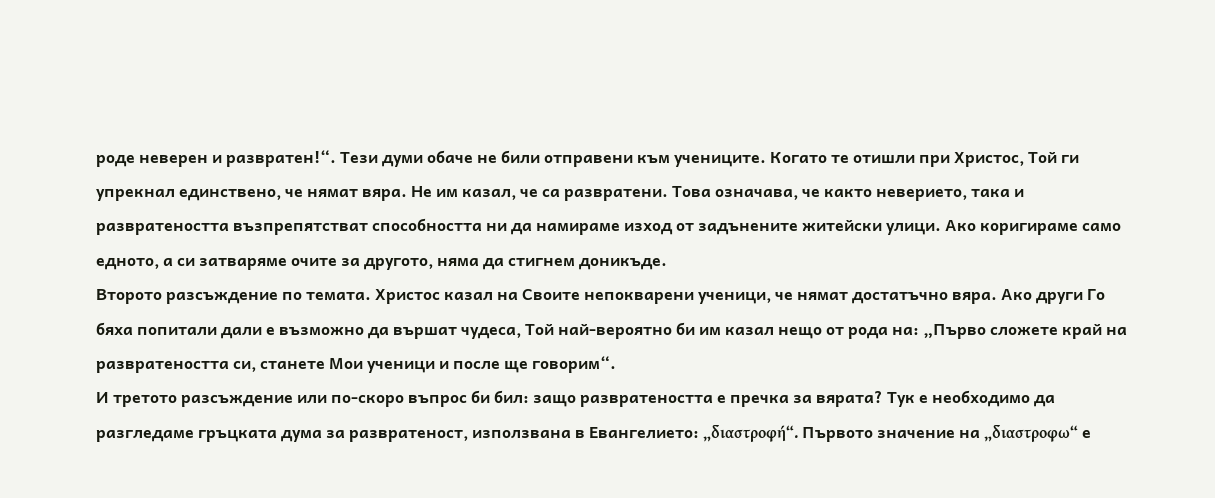роде неверен и развратен!“. Тези думи обаче не били отправени към учениците. Когато те отишли при Христос, Той ги упрекнал единствено, че нямат вяра. Не им казал, че са развратени. Това означава, че както неверието, така и развратеността възпрепятстват способността ни да намираме изход от задънените житейски улици. Ако коригираме само едното, а си затваряме очите за другото, няма да стигнем доникъде.
Второто разсъждение по темата. Христос казал на Своите непокварени ученици, че нямат достатъчно вяра. Ако други Го бяха попитали дали е възможно да вършат чудеса, Той най-вероятно би им казал нещо от рода на: „Първо сложете край на развратеността си, станете Мои ученици и после ще говорим“.
И третото разсъждение или по-скоро въпрос би бил: защо развратеността е пречка за вярата? Тук е необходимо да разгледаме гръцката дума за развратеност, използвана в Евангелието: „διαστροφή“. Първото значение на „διαστροφω“ е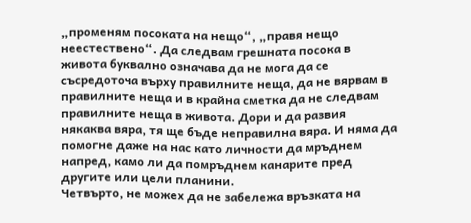„променям посоката на нещо“, „правя нещо неестествено“. Да следвам грешната посока в живота буквално означава да не мога да се съсредоточа върху правилните неща, да не вярвам в правилните неща и в крайна сметка да не следвам правилните неща в живота. Дори и да развия някаква вяра, тя ще бъде неправилна вяра. И няма да помогне даже на нас като личности да мръднем напред, камо ли да помръднем канарите пред другите или цели планини.
Четвърто, не можех да не забележа връзката на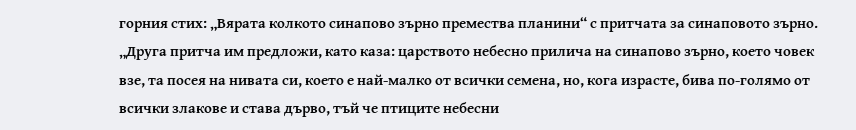горния стих: „Вярата колкото синапово зърно премества планини“ с притчата за синаповото зърно. „Друга притча им предложи, като каза: царството небесно прилича на синапово зърно, което човек взе, та посея на нивата си, което е най-малко от всички семена, но, кога израсте, бива по-голямо от всички злакове и става дърво, тъй че птиците небесни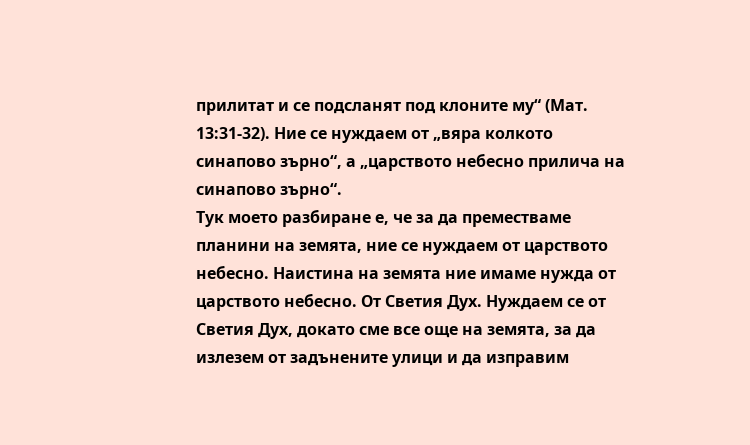прилитат и се подсланят под клоните му“ (Мат. 13:31-32). Ние се нуждаем от „вяра колкото синапово зърно“, а „царството небесно прилича на синапово зърно“.
Тук моето разбиране е, че за да преместваме планини на земята, ние се нуждаем от царството небесно. Наистина на земята ние имаме нужда от царството небесно. От Светия Дух. Нуждаем се от Светия Дух, докато сме все още на земята, за да излезем от задънените улици и да изправим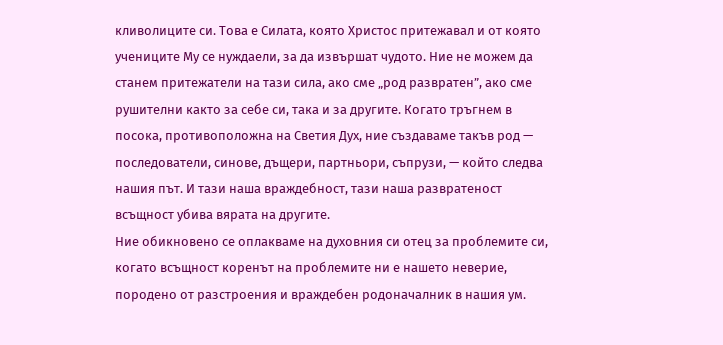кливолиците си. Това е Силата, която Христос притежавал и от която учениците Му се нуждаели, за да извършат чудото. Ние не можем да станем притежатели на тази сила, ако сме „род развратен”, ако сме рушителни както за себе си, така и за другите. Когато тръгнем в посока, противоположна на Светия Дух, ние създаваме такъв род — последователи, синове, дъщери, партньори, съпрузи, — който следва нашия път. И тази наша враждебност, тази наша развратеност всъщност убива вярата на другите.
Ние обикновено се оплакваме на духовния си отец за проблемите си, когато всъщност коренът на проблемите ни е нашето неверие, породено от разстроения и враждебен родоначалник в нашия ум.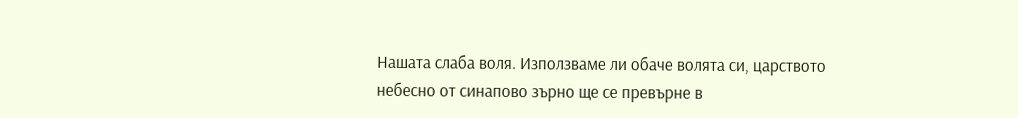Нашата слаба воля. Използваме ли обаче волята си, царството небесно от синапово зърно ще се превърне в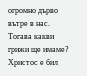огромно дърво вътре в нас. Тогава какви грижи ще имаме? Христос е бил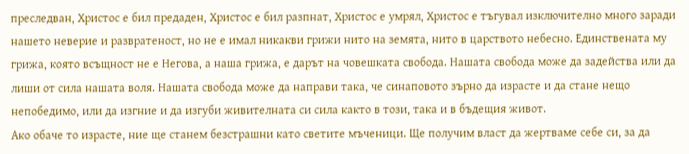преследван, Христос е бил предаден, Христос е бил разпнат, Христос е умрял, Христос е тъгувал изключително много заради нашето неверие и развратеност, но не е имал никакви грижи нито на земята, нито в царството небесно. Единствената му грижа, която всъщност не е Негова, а наша грижа, е дарът на човешката свобода. Нашата свобода може да задейства или да лиши от сила нашата воля. Нашата свобода може да направи така, че синаповото зърно да израсте и да стане нещо непобедимо, или да изгние и да изгуби живителната си сила както в този, така и в бъдещия живот.
Ако обаче то израсте, ние ще станем безстрашни като светите мъченици. Ще получим власт да жертваме себе си, за да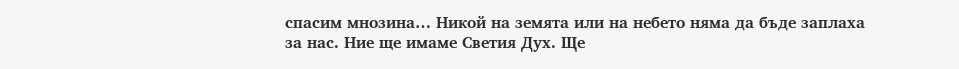спасим мнозина… Никой на земята или на небето няма да бъде заплаха за нас. Ние ще имаме Светия Дух. Ще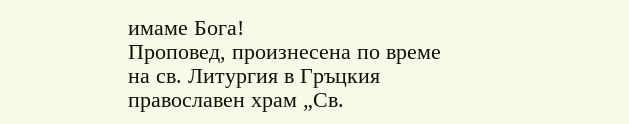имаме Бога!
Проповед, произнесена по време на св. Литургия в Гръцкия православен храм „Св.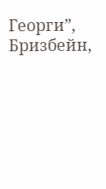Георги”, Бризбейн,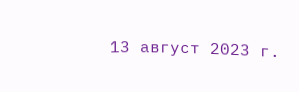13 август 2023 г.